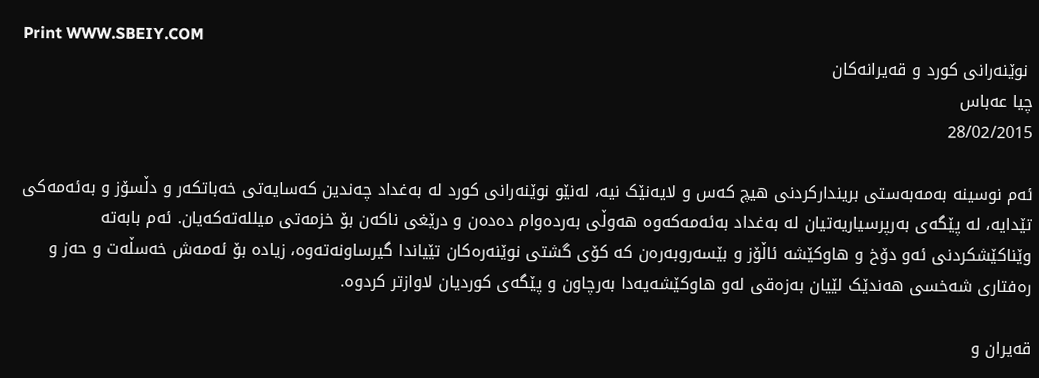Print WWW.SBEIY.COM
 نوێنه‌رانی کورد و قه‌یرانه‌کان‌
چیا عه‌باس
28/02/2015

ئه‌م نوسینه‌ به‌مه‌به‌ستی بریندارکردنی هیچ که‌س و لایه‌نێک نیه‌، له‌نێو نوێنه‌رانی کورد له‌ به‌غداد چه‌ندین که‌سایه‌تی خه‌باتکه‌ر و دڵسۆز و به‌ئه‌مه‌کی تێدایه، له‌ پێگه‌ی به‌رپرسیاریه‌تیان له‌ به‌غداد به‌ئه‌مه‌که‌وه‌ هه‌وڵی به‌رده‌وام ده‌ده‌ن و درێغی ناکه‌ن بۆ خزمه‌تی میلله‌ته‌که‌یان. ئه‌م بابه‌ته‌ وێناکێشکردنی ئه‌و دۆخ و هاوکێشه‌ ئاڵۆز و بێسه‌روبه‌ره‌ن‌ که‌ کۆی گشتی نوێنه‌ره‌کان تێیاندا گیرساونه‌ته‌وه‌، زیاده‌ بۆ ئه‌مه‌ش خه‌سڵه‌ت و حه‌ز و ره‌فتاری شه‌خسی هه‌ندێک لێیان به‌زه‌قی له‌و هاوکێشه‌یه‌دا به‌رچاون و پێگه‌ی کوردیان لاوازتر کردوه‌.

قه‌یران و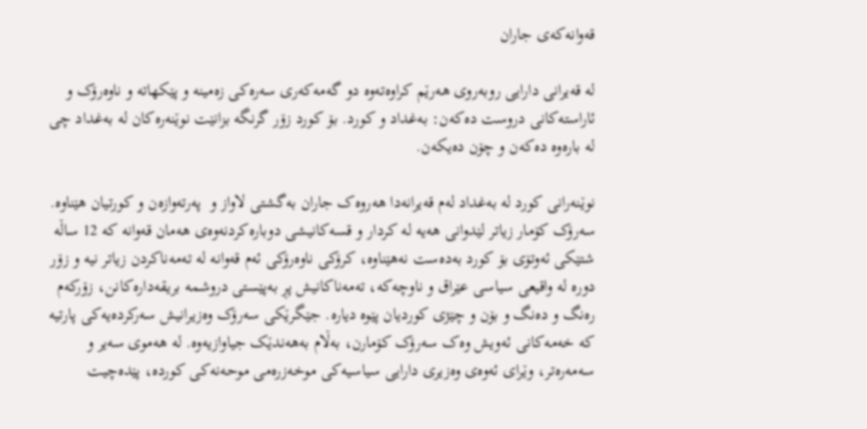قه‌وانه‌که‌ی‌ جاران

له‌ قه‌یرانی دارایی روبه‌روی هه‌رێم کراوه‌ته‌وه‌ دو گه‌مه‌که‌ری سه‌ره‌کی زه‌مینه‌ و پێكهاته‌‌ و ناوه‌رۆک و ئاراسته‌کانی دروست ده‌که‌ن: به‌غداد و کورد. بۆ کورد زۆر گرنگه‌ بزانێت نوێنه‌ره‌کان له به‌غداد چی له‌ باره‌وه‌ ده‌که‌ن و چۆن ده‌یکه‌ن.

نوێنه‌رانی کورد له‌ به‌غداد له‌م قه‌یرانه‌دا هه‌روه‌ک جاران به‌گشتی لاواز و  په‌رته‌وازه‌ن و کورتیان هێناوه‌. سه‌رۆک کۆمار زیاتر لێدوانی هه‌یه‌ له‌ کردار و قسه‌کانیشی دوباره‌کردنه‌وه‌ی هه‌مان قه‌وانه‌ که‌ 12 ساڵه‌ شتێکی ئه‌وتۆی بۆ کورد به‌ده‌ست نه‌هێناوه‌، کرۆکی ناوه‌رۆکی ئه‌م قه‌وانه‌ له‌ ته‌مه‌ناکردن زیاتر نیه و زۆر‌  دوره‌ له‌ واقیعی سیاسی عێراق و ناوچه‌که‌، ته‌مه‌ناکانیش پڕ به‌پێستی دروشمه‌ بریقه‌داره‌کانن، زۆرکه‌م ره‌نگ و ده‌نگ و بۆن و چێژی کوردیان پێوه‌ دیاره‌. جێگرێکی سه‌رۆک وه‌زیرانیش سه‌رکرده‌یه‌کی پارتیه که‌ خه‌مه‌کانی ئه‌ویش وه‌ک سه‌رۆک کۆمارن، به‌ڵام به‌هه‌ندێک جیاوازیه‌وه‌. له‌ هه‌موی سه‌یر و سه‌مه‌ره‌تر، وێرای ئه‌وه‌ی وه‌زیری دارایی سیاسیه‌کی موخه‌زره‌می موحه‌نه‌کی کورده‌‌، پێده‌چیت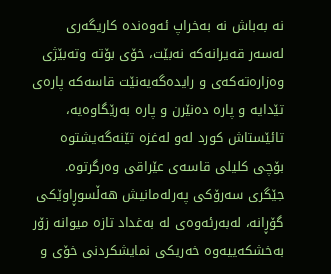نه‌ به‌باش نه‌ به‌خراپ ئه‌وه‌نده‌ کاریگه‌ری له‌سه‌ر‌ قه‌یرانه‌که‌ نه‌بێت، خۆی بۆته‌ وته‌بێژی وه‌زاره‌ته‌که‌ی و رایده‌گه‌یه‌نێت قاسه‌که‌ پاره‌ی تێدایه‌ و پاره‌ ده‌نێرن و پاره‌ به‌رێگاوه‌یه‌، تائێستاش کورد له‌و له‌غزه‌ تێنه‌گه‌یشتوه‌ بۆچی کلیلی قاسه‌ی عێراقی وه‌رگرتوه‌‌. جێگری سه‌رۆکی په‌رله‌مانیش هه‌ڵسوڕاوێکی گۆڕانه‌، له‌به‌رئه‌وه‌ی له‌ به‌غداد تازه‌ میوانه‌ زۆر به‌خشکه‌ییه‌وه‌ خه‌ریکی نمایشکردنی خۆی و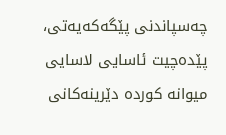چه‌سپاندنی پێگه‌که‌یه‌تی، پێده‌چیت ئاسایی لاسایی میوانه‌ کورده‌ دێرینه‌کانی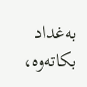به‌غداد بکاته‌وه‌،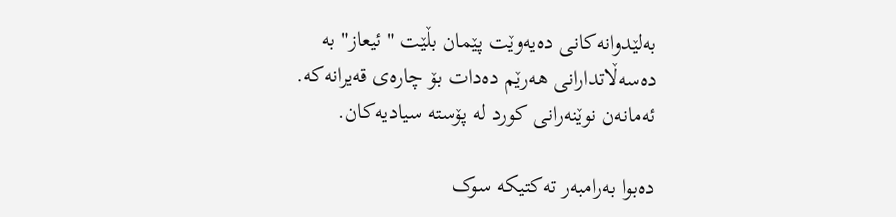به‌لێدوانه‌کانی ده‌یه‌وێت پێمان بڵێت "ئیعاز" به‌ ده‌سه‌ڵاتدارانی هه‌رێم ده‌دات بۆ چاره‌ی قه‌یرانه‌که. ئه‌مانه‌ن‌ نوێنه‌رانی کورد له‌ پۆسته‌ سیادیه‌کان.

ده‌بوا به‌رامبه‌ر ته‌کتیکه‌ سو‌ک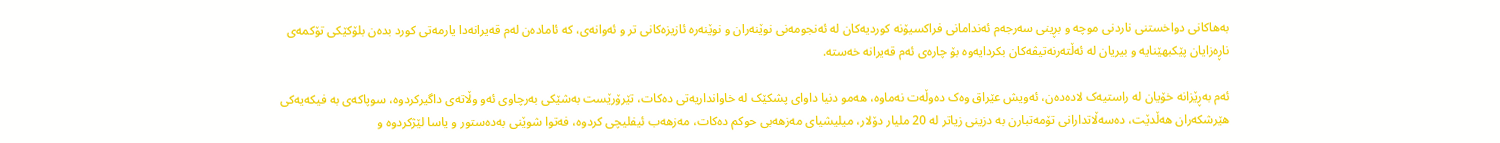به‌هاکانی دواخستنی ناردنی موچه‌ و بڕینی سه‌رجه‌م ئه‌ندامانی فراکسیۆنه‌ کور‌دیه‌کان له‌ ئه‌نجومه‌نی نوێنه‌ران و نوێنه‌ره‌ ئازیزه‌کانی تر و ئه‌وانه‌ی‌، که‌ ئاماده‌ن له‌م قه‌یرانه‌دا یارمه‌تی کورد بده‌ن بلۆکێکی تۆکمه‌ی ناڕه‌زایان پێکبهێنایه‌‌ و بیریان له‌ ئه‌ڵته‌رنه‌تیڤه‌کان بکردایه‌وه‌ بۆ چاره‌ی ئه‌م قه‌یرانه‌ خه‌سته‌.

ئه‌م به‌ڕێزانه‌ خۆیان له‌ راستیه‌ک لاده‌ده‌ن، ئه‌ویش عێراق وه‌ک ده‌وڵه‌ت نه‌ماوه‌، هه‌مو دنیا داوای پشکێک له‌ خاوانداریه‌تی ده‌کات، تێرۆرێست به‌شێکی به‌رچاوی ئه‌و وڵاته‌ی داگیرکردوه‌، سوپاکه‌ی به‌ فیکه‌یه‌کی هێرشکه‌ران هه‌ڵدێت، ده‌سه‌ڵاتدارانی تۆ‌مه‌تبارن به‌ دزینی زیاتر له‌ 20 ملیار دۆلار، میلیشیای مه‌زهه‌بی حوکم ده‌کات، مه‌زهه‌ب ئیفلیچی کردوه‌، فه‌توا شوێنی به‌ده‌ستور و یاسا لێژکردوه‌ و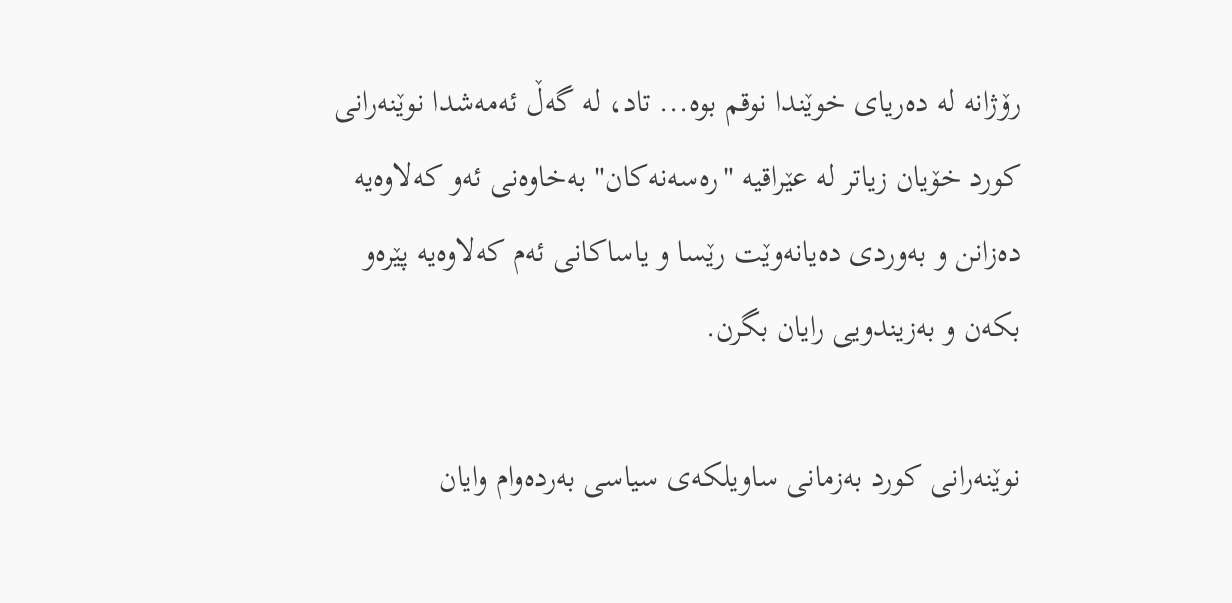رۆژانه‌ له‌ ده‌ریای خوێندا نوقم بوه‌... تاد، له‌ گه‌ڵ ئه‌مه‌شدا نوێنه‌رانی کورد خۆیان زیاتر له‌ عێراقیه‌ "ره‌سه‌نه‌کان" به‌خاوه‌نی ئه‌و که‌لاوه‌یه‌ ده‌زانن و به‌وردی ده‌یانه‌وێت رێسا و یاساکانی ئه‌م که‌لاوه‌یه‌ پێره‌و بکه‌ن و به‌زیندویی رایان بگرن.

نوێنه‌رانی کورد به‌زمانی ساویلکه‌ی سیاسی به‌رده‌وام وایان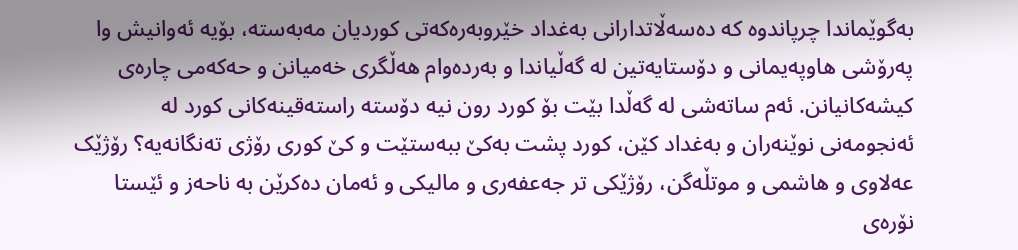به‌گوێماندا چرپاندوه‌ که‌ ده‌سه‌ڵاتدارانی به‌غداد خێروبه‌ره‌که‌تی کوردیان مه‌به‌سته‌،‌ بۆیه‌ ئه‌وانیش وا په‌رۆشی هاوپه‌یمانی و دۆستایه‌تین له‌ گه‌ڵیاندا و به‌رده‌وام هه‌ڵگری خه‌میانن و حه‌که‌می چاره‌ی کیشه‌کانیانن. ئه‌م ساته‌شی له‌ گه‌ڵدا بێت بۆ کو‌رد رون نیه‌ دۆسته‌ راسته‌قینه‌کانی کورد له‌ ئه‌نجومه‌نی نوێنه‌ران و به‌غداد کێن، کورد پشت به‌کێ ببه‌ستێت و کێ کوری رۆژی ته‌نگانه‌یه‌؟ رۆژێک عه‌لاوی و هاشمی و موتڵه‌گن، رۆژێکی تر جه‌عفه‌ری و مالیکی و ئه‌مان ده‌کرێن به‌ ناحه‌ز و ئێستا نۆره‌ی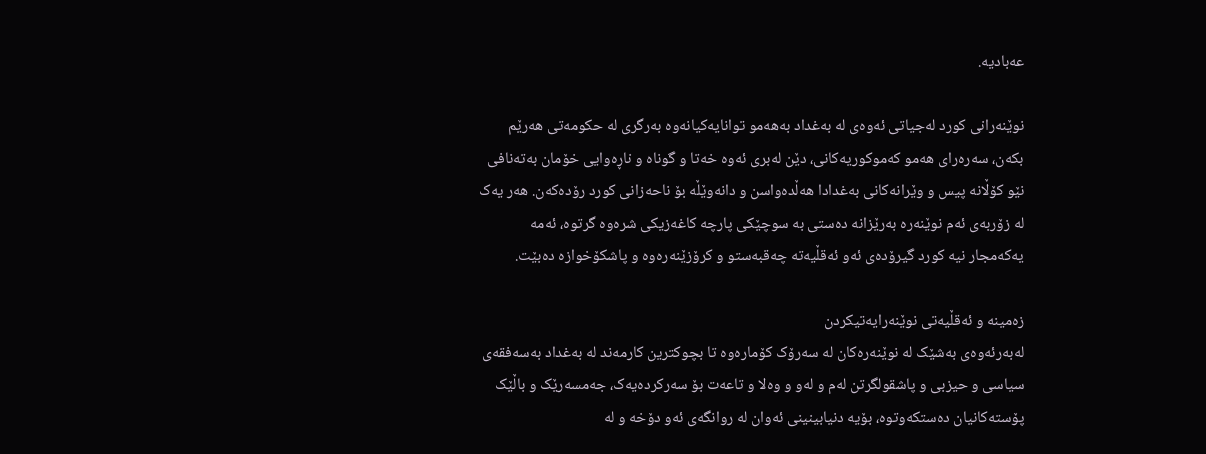عه‌بادیه‌.

نوێنه‌رانی کورد له‌جیاتی ئه‌وه‌ی له‌ به‌غداد به‌هه‌مو توانایه‌کیانه‌وه‌ به‌رگری له‌ حکومه‌تی هه‌رێم بکه‌ن، سه‌ره‌رای هه‌مو که‌موکوریه‌کانی‌، دێن له‌بری ئه‌وه‌ خه‌تا و گوناه و ناڕه‌وایی خۆمان به‌ته‌نافی نێو کۆڵانه‌ پیس و وێرانه‌کانی به‌غدادا هه‌ڵده‌واسن و دانه‌وێڵه‌ بۆ ناحه‌زانی کورد رۆده‌که‌ن. هه‌ر یه‌ک له‌ زۆربه‌ی ئه‌م نوێنه‌ره‌ به‌رێزانه‌ ده‌ستی به‌ سوچێکی پارچه‌ کاغه‌زیكی شره‌وه‌ گرتوه‌، ئه‌مه‌ یه‌که‌مجار نیه‌ کورد گیرۆده‌ی ئه‌و ئه‌قڵیه‌ته‌ چه‌قبه‌ستو و کرۆزێنه‌ره‌وه‌ و پاشکۆخوازه‌‌ ده‌بێت.

زه‌مینه‌ و ئه‌قڵیه‌تی نوێنه‌رایه‌تیکردن
له‌به‌رئه‌وه‌ی به‌شێک له‌ نوێنه‌ره‌کان له‌ سه‌رۆک کۆماره‌وه‌ تا بچوکترین کارمه‌ند له‌ به‌غداد به‌سه‌فقه‌ی سیاسی و حیزبی و پاشقولگرتن له‌م و له‌و و وه‌لا و تاعه‌ت بۆ سه‌رکرده‌یه‌ک، جه‌مسه‌رێک و باڵێک پۆسته‌کانیان ده‌ستکه‌وتوه‌، بۆیه‌ دنیابینینی ئه‌وان‌ له‌ روانگه‌ی ئه‌و دۆخه‌ و له‌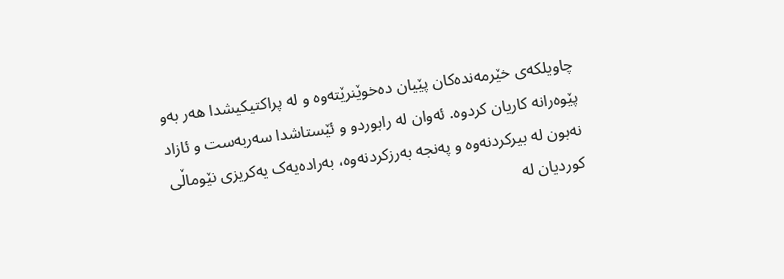چاویلکه‌ی خێرمه‌نده‌کان پێیان‌‌ ده‌خوێنرێته‌وه‌ و له‌ پراکتیکیشدا هه‌ر به‌و پێوه‌رانه‌ کاریان کردوه‌. ئه‌وان له‌ رابوردو و ئێستاشدا سه‌ربه‌ست و ئازاد نه‌بون له‌ بیرکردنه‌وه‌ و په‌نجه‌ به‌رزکردنه‌وه‌، به‌راده‌یه‌ک یه‌کریزی نێوماڵی کوردیان له‌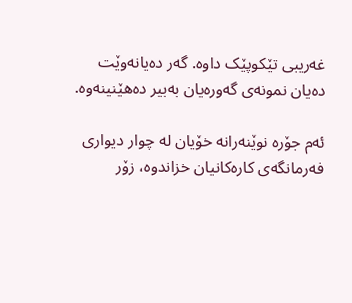غه‌ریبی تێکوپێک داوه‌. گه‌ر ده‌یانه‌وێت ده‌یان نمونه‌ی گه‌وره‌یان به‌بیر ده‌هێنینه‌وه.

ئه‌م جۆره‌ نوێنه‌رانه‌ خۆیان له‌ چوار دیواری فه‌رمانگه‌ی کاره‌کانیان خزاندوه‌، زۆر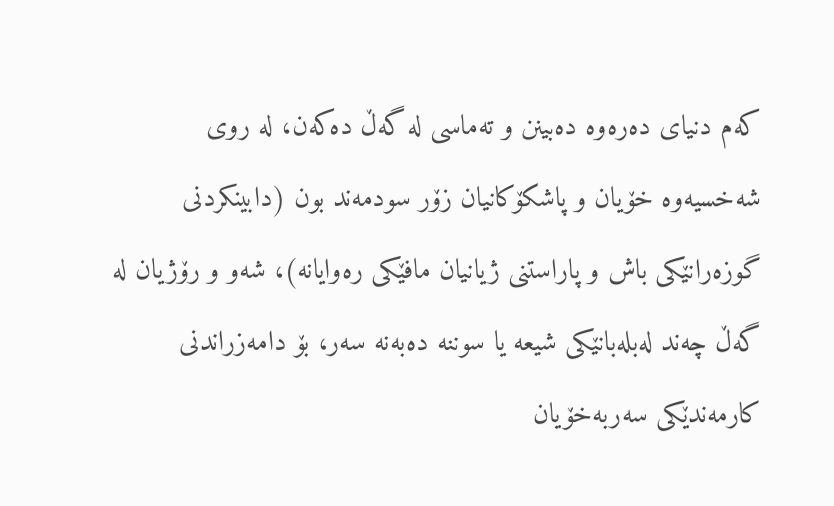که‌م دنیای ده‌ره‌وه‌ ده‌بینن و ته‌ماسی له‌ گه‌ڵ ده‌که‌ن، له‌ روی شه‌خسیه‌وه‌ خۆیان و پاشکۆکانیان زۆر سودمه‌ند بون (دابینکردنی گوزه‌رانێکی باش و پاراستنی ژیانیان مافێکی ره‌وایانه‌)، شه‌و و رۆژیان له‌ گه‌ڵ چه‌ند له‌بله‌بانێکی شیعه‌ یا سوننه‌ ده‌به‌نه‌ سه‌ر، بۆ دامه‌زراندنی کارمه‌ندێکی سه‌ربه‌خۆیان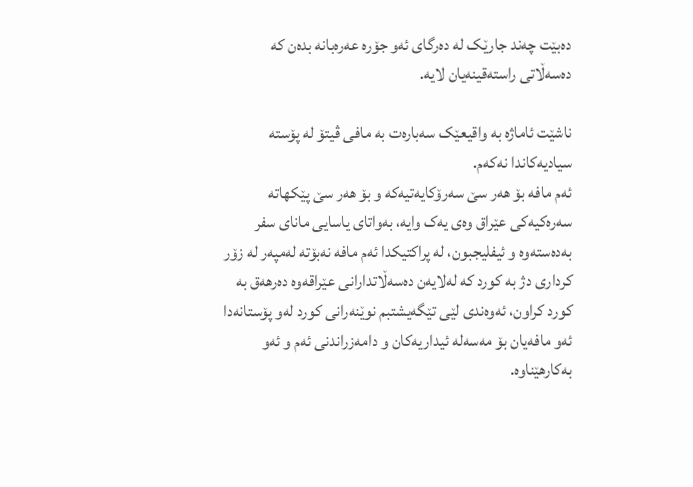ده‌بێت چه‌ند جارێک له‌ ده‌رگای ئه‌و جۆره‌ عه‌ره‌بانه‌ بده‌ن که‌ ده‌سه‌ڵاتی راسته‌قینه‌یان لایه.

ناشێت ئاماژه‌ به‌ واقیعێک سه‌باره‌ت به‌ مافی ڤیتۆ له‌ پۆسته‌ سیادیه‌کاندا نه‌که‌م.
ئه‌م مافه‌ بۆ هه‌ر سێ سه‌رۆکایه‌تیه‌که‌ و بۆ هه‌ر‌ سێ پێکهاته‌ سه‌ره‌کیه‌کی عێراق وه‌ی یه‌ک وایه، به‌واتای یاسایی مانای سفر به‌ده‌سته‌وه‌ و ئیفلیجبون، له‌ پراکتیکدا ئه‌م مافه‌ نه‌بۆته‌ له‌مپه‌ر له‌ زۆر کرداری دژ به‌ کورد که‌ له‌لایه‌ن ده‌سه‌ڵاتدارانی عێراقه‌وه‌ ده‌رهه‌ق به‌ کورد کراون، ئه‌وه‌ندی لێی تێگه‌یشتبم نوێنه‌رانی کورد له‌و پۆستانه‌دا ئه‌و مافه‌یان بۆ مه‌سه‌له‌ ئیداریه‌کان و دامه‌زراندنی ئه‌م و ئه‌و به‌کارهێناوه‌.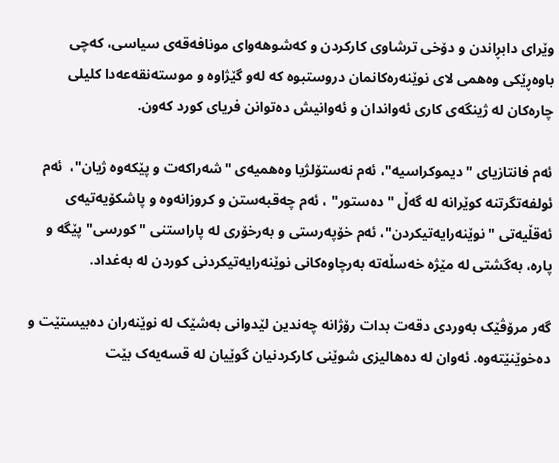وێرای دابڕاندن‌ و دۆخی ترشاوی کارکردن‌ و که‌شوهه‌وای مونافه‌قه‌ی سیاسی‌، که‌چی باوه‌ڕێکی وه‌همی لای نوێنه‌ره‌کانمان دروستبوه‌‌ که‌ له‌و گێژاوه‌ و موسته‌نقه‌عه‌دا کلیلی چاره‌کان له‌ ژینگه‌ی کاری ئه‌واندان و ئه‌وانیش ده‌توانن فریای کورد که‌ون.

ئه‌م فانتازیای "دیموکراسیه‌"، ئه‌م نه‌ستۆلژیا وه‌همیه‌ی "شه‌راکه‌ت و پێکه‌وه‌ ژیان"،  ئه‌م ئولفه‌تگرتنه‌ کوێرانه‌ له‌ گه‌ڵ "ده‌ستور" ، ‌ئه‌م چه‌قبه‌ستن و کروزانه‌وه‌ و پاشکۆیه‌تیه‌ی ئه‌قڵیه‌تی "نوێنه‌رایه‌تیکردن"، ئه‌م خۆپه‌رستی و به‌رخۆری له‌ پاراستنی "کورسی" پێگه‌ و پاره‌، به‌گشتی له‌ مێژه‌ خه‌سڵه‌ته‌ به‌رچاوه‌کانی نوێنه‌رایه‌تیکردنی کوردن له‌ به‌غداد.

گه‌ر مرۆڤێک به‌وردی دقه‌ت بدات رۆژانه‌ چه‌ندین لێدوانی به‌شێک له‌ نوێنه‌ران ده‌بیستێت و ده‌خوێنێته‌وه‌. ئه‌وان له‌ ده‌هالیزی شوێنی کارکردنیان گوێیان له‌ قسه‌یه‌ک بێت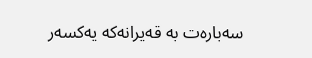سه‌باره‌ت به‌ قه‌یرانه‌که‌ یه‌کسه‌ر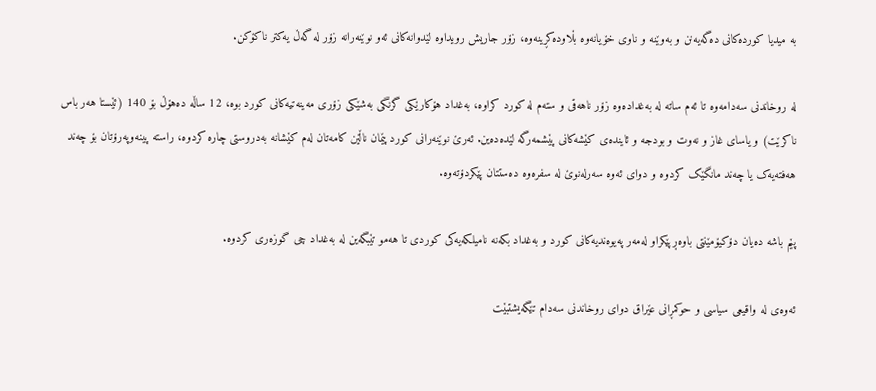به‌ میدیا کورده‌کانی ده‌گه‌یه‌نن و به‌وێنه‌ و ناوی خۆیانه‌وه‌ بڵاوده‌کڕینه‌وه‌، زۆر جاریش رویداوه‌ لێدوانه‌کانی ئه‌و نوێنه‌رانه‌ زۆر له‌ گه‌ڵ یه‌کتر ناکۆکن.

له‌ روخاندنی سه‌دامه‌وه‌ تا ئه‌م ساته‌ له‌ به‌غداده‌وه‌ زۆر ناهه‌قی و سته‌م له‌ کورد کراوه‌، به‌غداد هۆکارێکی گرنگی به‌شێکی زۆری مه‌ینه‌تیه‌کانی کورد بوه‌، 12 ساڵه‌ ده‌هۆڵ بۆ 140 (ئێستا هه‌ر باس ناکرێت) و یاسای غاز و‌ نه‌وت و بودجه‌ و ئاینده‌ی کێشه‌کانی پێشمه‌رگه‌ لێده‌ده‌ین. ئه‌رێ نوێنه‌رانی کورد پێمان ناڵێن کامه‌تان له‌م کێشانه‌ به‌دروستی چاره‌ کردوه‌، راسته‌ پینه‌وپه‌رۆتان بۆ چه‌ند هه‌فته‌یه‌ک یا چه‌ند مانگێک کردوه‌ و دوای ئه‌وه‌ سه‌رله‌نوێ له‌ سفره‌وه‌ ده‌ستتان پێکردۆته‌وه‌.

پێم باشه‌ ده‌یان دۆکیۆمێنتی باوه‌ڕپێکراو له‌مه‌ر په‌یوه‌ندیه‌کانی کورد و به‌غداد بکه‌نه‌ نامیلکه‌یه‌کی کوردی تا هه‌مو تێبگه‌ین له‌ به‌غداد چی گوزه‌ری کردوه‌.

ئه‌وه‌ی له‌ واقیعی سیاسی و حوکمڕانی عێراق دوای روخاندنی سه‌دام تێگه‌یشتبێت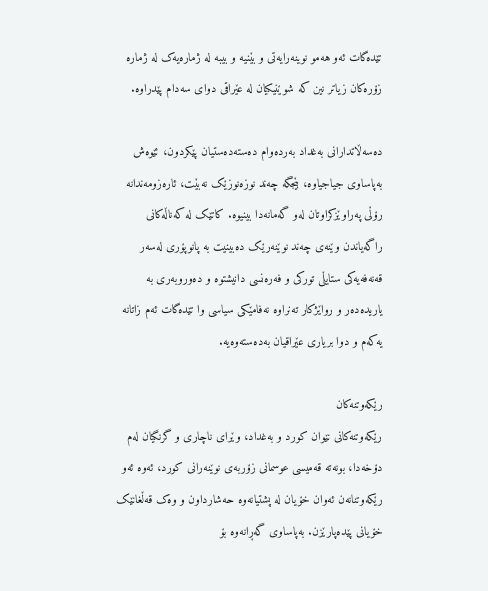تێده‌گات ئه‌و هه‌مو نوینه‌رایه‌تی و بێنیه‌ و بیبه‌ له‌ ژماره‌یه‌ک له‌ ژماره‌ زۆره‌کان زیاتر نین که‌ شوێنیکیان له‌ عێراقی دوای سه‌دام پێدراوه‌.

ده‌سه‌ڵاتدارانی به‌غداد به‌رده‌وام ده‌سته‌ده‌ستیان پێکردون، ئێوه‌ش به‌پاساوی جیاجیاوه، بێجگه‌ چه‌ند نوزه‌نوزێک نه‌بێت،‌ ئاره‌زومه‌ندانه‌ رۆڵی په‌راوێزکراوتان له‌و گه‌مانه‌دا بینیوه‌. کاتێک له‌ که‌ناڵه‌کانی راگه‌یاندن وێنه‌ی چه‌ند نوێنه‌رێک ده‌بینیت به‌ پانوپۆری له‌سه‌ر قه‌نه‌فه‌یه‌کی ستایڵی تورکی و فه‌ره‌نسی دانیشتوه‌ و ده‌وروبه‌ری به‌ یاریده‌ده‌ر و رواێژکار ته‌نراوه‌ نه‌فامێکی سیاسی وا تێده‌گات ئه‌م زاتانه‌ یه‌که‌م و دوا بریاری عێراقیان به‌ده‌سته‌وه‌یه‌.

رێکه‌وتنه‌کان
رێکه‌وتنه‌کانی نێوان کورد و به‌غداد، وێرای ناچاری و گرنگیان له‌م دۆخه‌دا، بونه‌ته‌‌ قه‌میسی عوسمانی زۆربه‌ی نوێنه‌رانی کورد، ئه‌وه‌ ئه‌و رێکه‌وتنانه‌ن ئه‌وان خۆیان له‌ پشتیانه‌وه‌‌ حه‌شارداون‌ و و‌ه‌ک قه‌ڵغانێک خۆیانی پێده‌پارێزن. به‌پاساوی گه‌ڕانه‌وه‌ بۆ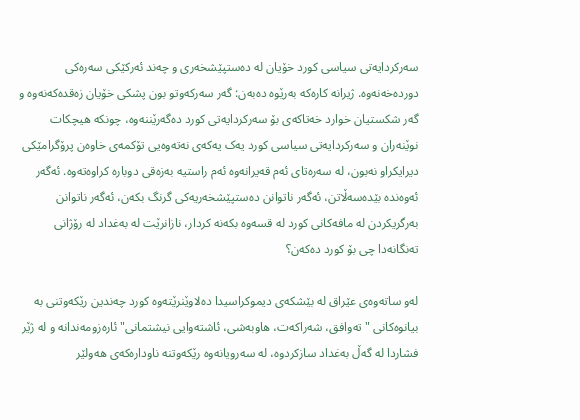سه‌رکردایه‌تی سیاسی کورد خۆیان له‌ ده‌ستپێشخه‌ری و چه‌ند ئه‌رکێکی سه‌ره‌کی دورده‌خه‌نه‌وه. ژیرانه‌ کاره‌که‌ به‌رێوه‌ ده‌به‌ن: گه‌ر سه‌رکه‌وتو بون پشکی خۆیان زه‌قده‌که‌نه‌وه‌ و گه‌ر شکستیان خوارد خه‌تاکه‌ی بۆ سه‌رکردایه‌تی کورد ده‌گه‌رێننه‌وه‌، چونکه‌ هیچکات نوێنه‌ران و سه‌رکردایه‌تی سیاسی کورد یه‌ک یه‌که‌ی نه‌ته‌وه‌یی تۆکمه‌ی خاوه‌ن پرۆگرامێکی دیرایکراو نه‌بون، له‌ سه‌ره‌تای ئه‌م قه‌یرانه‌وه‌ ئه‌م راستیه‌ به‌زه‌قی دوباره‌ کراوه‌ته‌وه‌. ئه‌گه‌ر ئه‌وه‌نده‌ بێده‌سه‌ڵاتن، ئه‌گه‌ر ناتوانن ده‌ستپێشخه‌ریه‌کی گرنگ بکه‌ن، ئه‌گه‌ر ناتوانن به‌رگریکردن له‌ مافه‌کانی کورد له‌ قسه‌وه‌ بکه‌نه‌ کردار، نازانرێت له‌ به‌غداد له‌ رۆژانی ته‌نگانه‌دا چی بۆ کو‌رد ده‌که‌ن؟

له‌و ساته‌وه‌ی عێراق له‌ بێشکه‌ی دیموکراسیدا ده‌لاوێنرێته‌وه‌ کورد چه‌ندین رێکه‌وتنی به‌ بیانوه‌کانی "ته‌وافق، شه‌راکه‌ت، هاوبه‌شی، ئاشته‌وایی نیشتمانی" ئاره‌زومه‌ندانه‌ و له‌ ژێر فشاردا له‌ گه‌ڵ به‌غداد سازکردوه‌، له‌ سه‌‌رویانه‌وه‌ رێکه‌وتنه‌ ناوداره‌که‌ی هه‌ولێر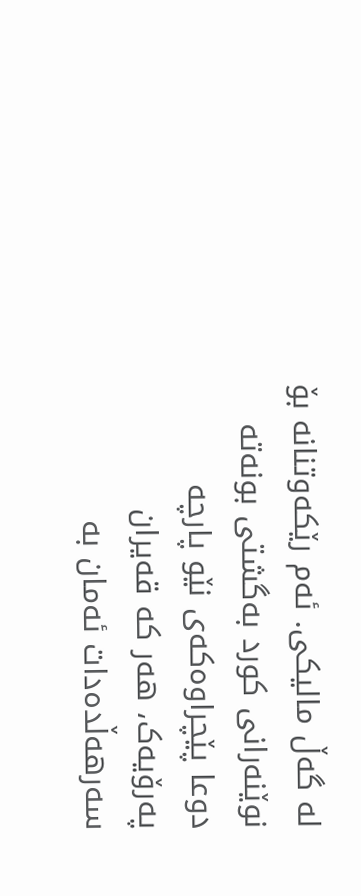له‌ گه‌ڵ مالیکی. ئه‌م رێکه‌وتنانه‌ بۆ نوێنه‌رانی کورد به‌گشتی بونه‌ته‌‌ دوعا پێچراوه‌که‌ی نێو پارچه‌ په‌رۆیه‌ک، هه‌ر که‌ قه‌یران سه‌رهه‌ڵده‌دات ئه‌مان به‌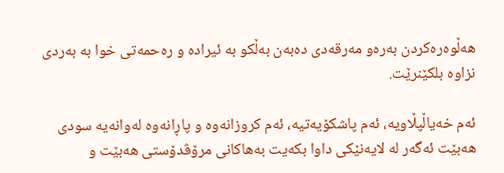هه‌ڵوه‌ره‌کردن به‌ره‌و مه‌رقه‌دی ده‌به‌ن به‌ڵکو به‌ ئیراده‌ و‌ ره‌حمه‌تی خوا به‌ به‌ردی نزاوه‌ بلکێنرێت.

ئه‌م خه‌یاڵپڵاویه‌، ئه‌م پاشکۆیه‌تیه‌، ئه‌م کروزانه‌وه‌ و پاڕانه‌وه‌ له‌وانه‌یه‌ سودی هه‌بێت ئه‌گه‌ر له‌ لایه‌نێکی داوا بکه‌یت به‌هاکانی مرۆڤدۆستی هه‌بێت و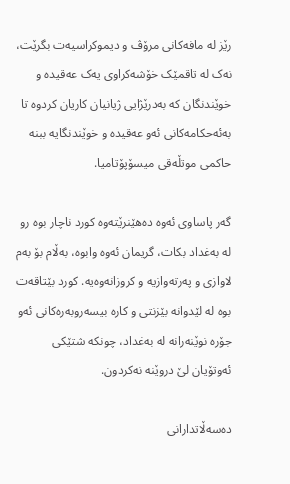رێز له‌ مافه‌کانی مرۆڤ و دیموکراسیه‌ت بگرێت، نه‌ک له‌ تاقمێک خۆشه‌کراوی یه‌ک عه‌قیده‌ و خوێندنگان که‌ به‌درێژایی ژیانیان کاریان کردوه‌ تا به‌ئه‌حکامه‌کانی ئه‌و عه‌قیده‌ و خوێندنگایه‌ ببنه‌ حاکمی موتڵه‌قی میسۆپۆتامیا‌.

گه‌ر پاساوی ئه‌وه‌ ده‌هێنرێته‌وه‌ کورد ناچار بوه‌ رو له‌ به‌غداد بکات، گریمان ئه‌وه‌ وابوه‌، به‌ڵام بۆ به‌م لاوازی و په‌رته‌وازیه ‌و کروزانه‌وه‌یه‌. کورد بێتاقه‌ت بوه‌ له‌ لێدوانه‌ بێزنتی و کاره‌ بیسه‌روبه‌ره‌کانی ئه‌و جۆره‌ نوێنه‌رانه‌ له‌ به‌غداد، چونکه‌ شتێکی ئه‌وتۆیان لێ دروێنه‌ نه‌کردون‌.

ده‌سه‌ڵاتدارانی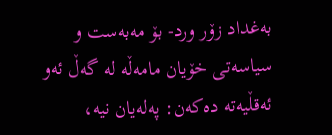به‌غداد‌ زۆر ورد- بۆ مه‌به‌ست و سیاسه‌تی خۆیان مامه‌ڵه‌ له‌ گه‌ڵ ئه‌و ئه‌قڵیه‌ته‌ ده‌که‌ن: په‌له‌یان نیه‌،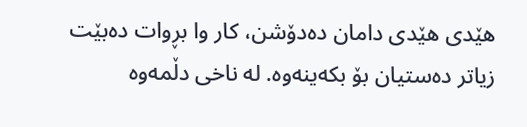هێدی هێدی دامان ده‌دۆشن، کار وا بڕوات ده‌بێت زیاتر ده‌ستیان بۆ بکه‌ینه‌وه‌. له‌ ناخی دڵمه‌وه‌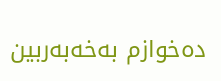ده‌خوازم به‌خه‌به‌ربین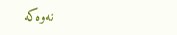نه‌وه‌که‌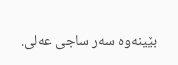بێینه‌وه‌‌ سه‌ر ساجی عه‌لی.